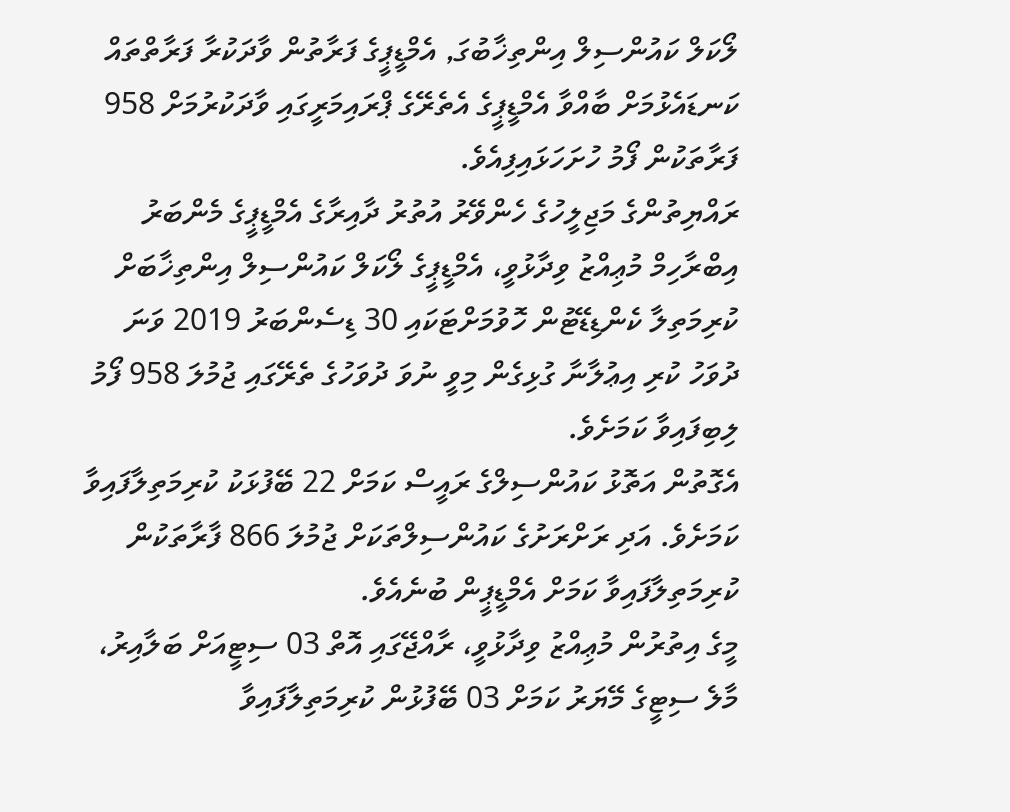ލޯކަލް ކައުންސިލް އިންތިޚާބުގަ, އެމްޑީޕީގެ ފަރާތުން ވާދަކުރާ ފަރާތްތައް ކަނޑައެޅުމަށް ބާއްވާ އެމްޑީޕީގެ އެތެރޭގެ ޕްރައިމަރީގައި ވާދަކުރުމަށް 958 ފަރާތަކުން ފޯމު ހުށަހަޅައިފިއެވެ.
ރައްޔިތުންގެ މަޖިލީހުގެ ހެންވޭރު އުތުރު ދާއިރާގެ އެމްޑީޕީގެ މެންބަރު އިބްރާހިމް މުޢިއްޒު ވިދާޅުވީ، އެމްޑީޕީގެ ލޯކަލް ކައުންސިލް އިންތިޚާބަށް ކުރިމަތިލާ ކެންޑިޑޭޓުން ހޮވުމަށްޓަކައި 30 ޑިސެންބަރު 2019 ވަނަ ދުވަހު ކުރި އިޢުލާނާ ގުޅިގެން މިވީ ނުވަ ދުވަހުގެ ތެރޭގައި ޖުމުލަ 958 ފޯމު ލިބިފައިވާ ކަމަށެވެ.
އެގޮތުން އަތޮޅު ކައުންސިލްގެ ރައީސް ކަމަށް 22 ބޭފުޅަކު ކުރިމަތިލާފައިވާ ކަމަށެވެ. އަދި ރަށްރަށުގެ ކައުންސިލްތަކަށް ޖުމުލަ 866 ފާރާތަކުން ކުރިމަތިލާފައިވާ ކަމަށް އެމްޑީޕީން ބުނެއެވެ.
މީގެ އިތުރުން މުޢިއްޒު ވިދާޅުވީ، ރާއްޖޭގައި އޮތް 03 ސިޓީއަށް ބަލާއިރު، މާލެ ސިޓީގެ މޭޔަރު ކަމަށް 03 ބޭފުޅުން ކުރިމަތިލާފައިވާ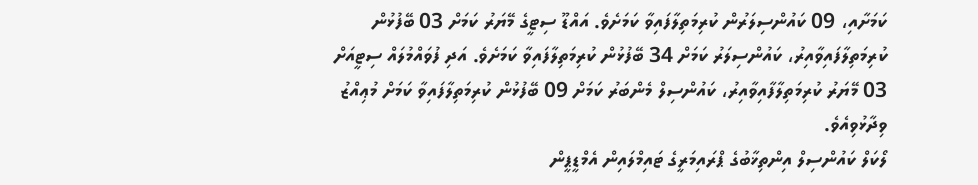ކަމަށާއި، 09 ކައުންސިލަރުން ކުރިމަތިލާފައިވާ ކަމަށެވެ. އައްޑޫ ސިޓީގެ މޭޔަރު ކަމަށް 03 ބޭފުޅުން ކުރިމަތިލާފައިވާއިރު، ކައުންސިލަރު ކަމަށް 34 ބޭފުޅުން ކުރިމަތިލާފައިވާ ކަމަށެވެ. އަދި ފުވައްމުލައް ސިޓީއަށް 03 މޭޔަރު ކުރިމަތިލާފާއިވާއިރު، ކައުންސިލް މެންބަރު ކަމަށް 09 ބޭފުޅުން ކުރިމަތިލާފައިވާ ކަމަށް މުޢިއްޒު ވިދާޅުވިއެވެ.
ލޯކަލް ކައުންސިލް އިންތިޚާބުގެ ޕްރައިމަރީގެ ޓައިމްލައިން އެމްޑީޕީން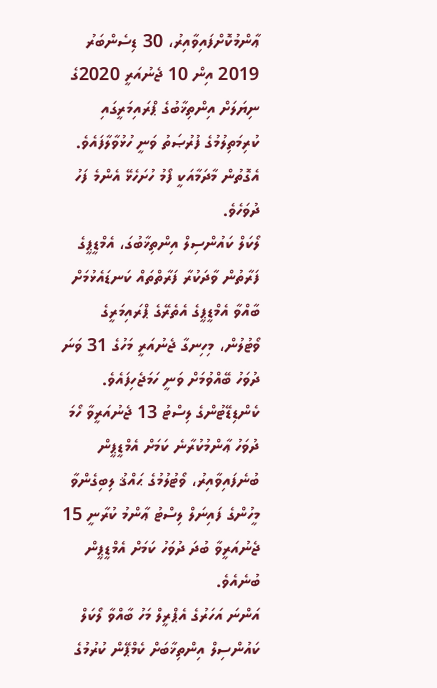ޢާންމުކޮށްފައިވާއިރު، 30 ޑިސެންބަރު 2019 އިން 10 ޖެނުއަރީ 2020ގެ ނިޔަލަށް އިންތިޚާބުގެ ޕްރައިމަރީގައި ކުރިމަތިލުމުގެ ފުރުޞަތު ވަނީ ހުޅުވާލާފައެވެ. އެގޮތުން މާދަމާއަކީ ފޯމު ހުށަހެޅޭ އެންމެ ފަހު ދުވަހެވެ.
ލޯކަލް ކައުންސިލް އިންތިޚާބުގަ، އެމްޑީޕީގެ ފަރާތުން ވާދަކުރާ ފަރާތްތައް ކަނޑައެޅުމަށް ބާއްވާ އެމްޑީޕީގެ އެތެރޭގެ ޕްރައިމަރީގެ ވޯޓުލުން، މިހިނގާ ޖެނުއަރީ މަހުގެ 31 ވަނަ ދުވަހު ބޭއްވުމަށް ވަނީ ހަމަޖެހިފައެވެ.
ކެންޑިޑޭޓުންގެ ލިސްޓު 13 ޖެނުއަރީވާ ހޯމަ ދުވަހު ޢާންމުކުރާނެ ކަމަށް އެމްޑީޕީން ބުނެފައިވާއިރު، ވޯޓުލުމުގެ ޙައްޤު ލިބިގެންވާ މީހުންގެ ފައިނަލް ލިސްޓު ޢާންމު ކުރާނީ 15 ޖެނުއަރީވާ ބުދަ ދުވަހު ކަމަށް އެމްޑީޕީން ބުނެއެވެ.
އަންނަ އަހަރުގެ އެޕްރީލް މަހު ބާއްވާ ލޯކަލް ކައުންސިލް އިންތިޚާބަށް ކެމްޕޭން ކުރުމުގެ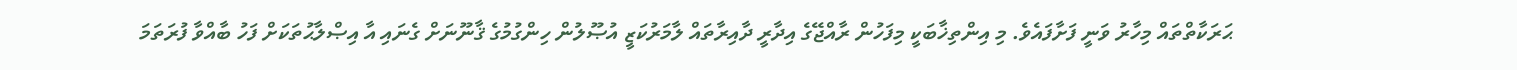ޙަރަކާތްތައް މިހާރު ވަނީ ފަށާފައެވެ. މި އިންތިޚާބަކީ މިފަހުން ރާއްޖޭގެ އިދާރީ ދާއިރާތައް ލާމަރުކަޒީ އުޞޫލުން ހިންގުމުގެ ޤާނޫނަށް ގެނައި އާ އިޞްލާޙުތަކަށް ފަހު ބާއްވާ ފުރަތަމަ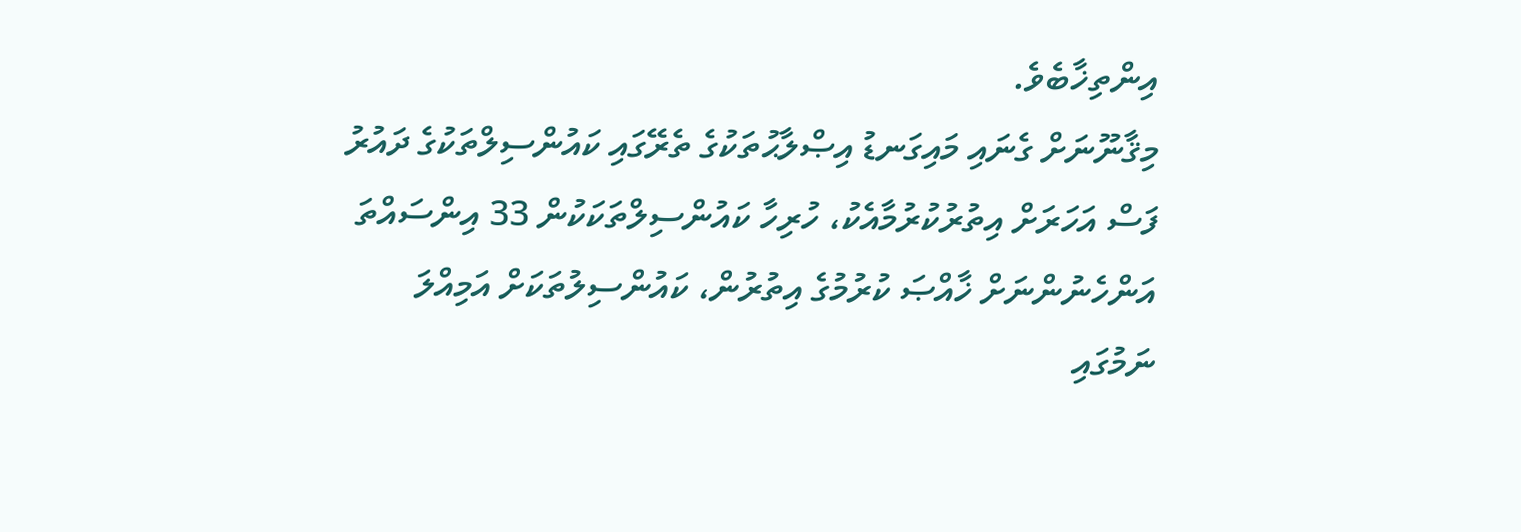އިންތިޚާބެވެ.
މިޤާނޫނަށް ގެނައި މައިގަނޑު އިޞްލާޙުތަކުގެ ތެރޭގައި ކައުންސިލްތަކުގެ ދައުރު ފަސް އަހަރަށް އިތުރުކުރުމާއެކު، ހުރިހާ ކައުންސިލްތަކަކުން 33 އިންސައްތަ އަންހެނުންނަށް ޚާއްޞަ ކުރުމުގެ އިތުރުން، ކައުންސިލުތަކަށް އަމިއްލަ ނަމުގައި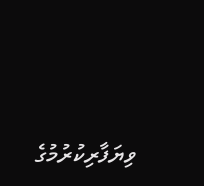ވިޔަފާރިކުރުމުގެ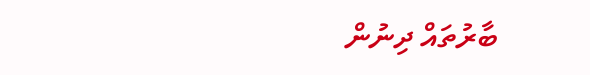ބާރުތައް ދިނުން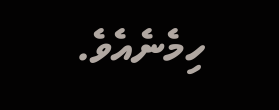ހިމެނެއެވެ.